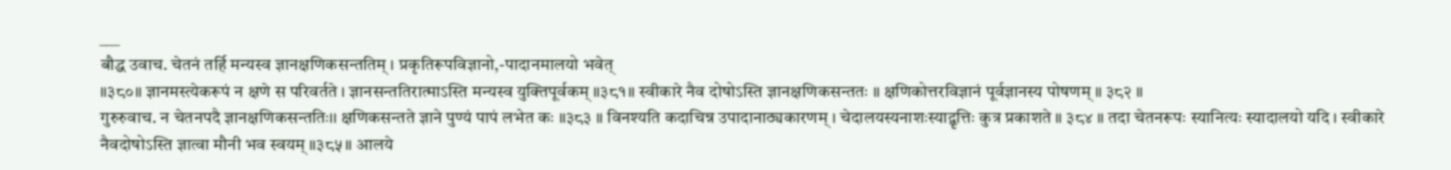___
बौद्ध उवाच. चेतनं तर्हि मन्यस्व ज्ञानक्षणिकसन्ततिम् । प्रकृतिरूपविज्ञानो,-पादानमालयो भवेत्
॥३८०॥ ज्ञानमस्त्येकरूपं न क्षणे स परिवर्तते । ज्ञानसन्ततिरात्माऽस्ति मन्यस्व युक्तिपूर्वकम् ॥३८१॥ स्वीकारे नैव दोषोऽस्ति ज्ञानक्षणिकसन्ततः ॥ क्षणिकोत्तरविज्ञानं पूर्वज्ञानस्य पोषणम् ॥ ३८२ ॥
गुरुरुवाच. न चेतनपदै ज्ञानक्षणिकसन्ततिः।। क्षणिकसन्तते ज्ञाने पुण्यं पापं लभेत कः ॥३८३ ॥ विनश्यति कदाचिन्न उपादानाठ्यकारणम् । चेदालयस्यनाशःस्याद्वृत्तिः कुत्र प्रकाशते ॥ ३८४ ॥ तदा चेतनरूपः स्यानित्यः स्यादालयो यदि । स्वीकारे नैवदोषोऽस्ति ज्ञात्वा मौनी भव स्वयम् ॥३८५॥ आलये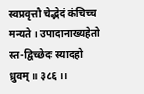स्वप्रवृत्तौ चेद्भेदं कंचिच्च मन्यते । उपादानाख्यहेतो स्त-द्विच्छेदः स्यादहो ध्रुवम् ॥ ३८६ ।।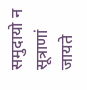समुदायो न सूत्राणां जायते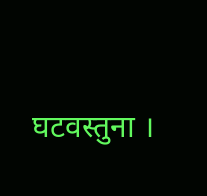घटवस्तुना ।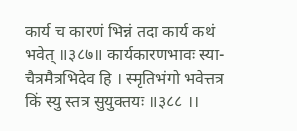कार्य च कारणं भिन्नं तदा कार्य कथं भवेत् ॥३८७॥ कार्यकारणभावः स्या-चैत्रमैत्रभिदेव हि । स्मृतिभंगो भवेत्तत्र किं स्यु स्तत्र सुयुक्तयः ॥३८८ ।।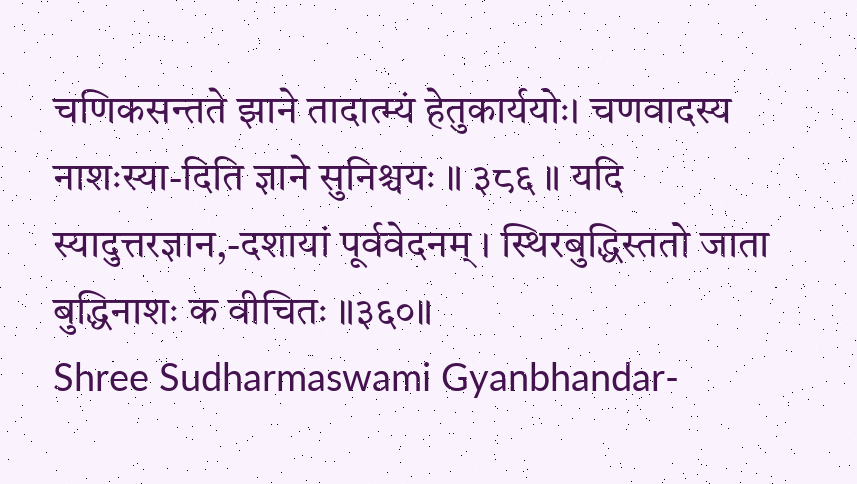चणिकसन्तते झाने तादात्म्यं हेतुकार्ययोः। चणवादस्य नाशःस्या-दिति ज्ञाने सुनिश्चयः ॥ ३८६ ॥ यदि स्यादुत्तरज्ञान,-दशायां पूर्ववेदनम् । स्थिरबुद्धिस्ततो जाता बुद्धिनाशः क वीचितः ॥३६०॥
Shree Sudharmaswami Gyanbhandar-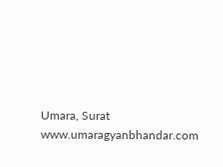Umara, Surat
www.umaragyanbhandar.com